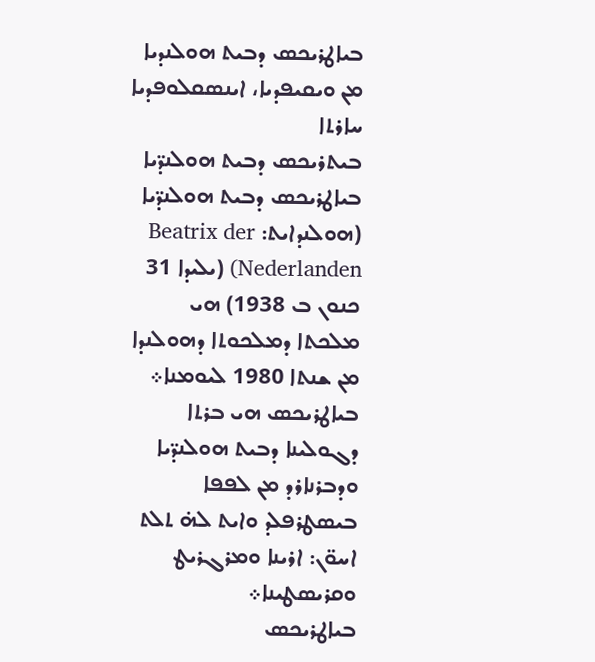ܒܝܐܛܪܝܟܣ ܕܒܝܬ ܗܘܠܢܕܝܐ
ܡܢ ܘܝܩܝܦܕܝܐ، ܐܝܢܣܩܠܘܦܕܝܐ ܚܐܪܬܐ
ܒܝܬܪܝܟܣ ܕܒܝܬ ܗܘܠܢܕ̈ܝܐ
ܒܝܐܛܪܝܟܣ ܕܒܝܬ ܗܘܠܢܕ̈ܝܐ (ܗܘܠܢܕܐܝܬ: Beatrix der Nederlanden) (ܝܠܝܕܐ 31 ܟܢܘܢ ܒ 1938) ܗܝ ܡܠܟܬܐ ܕܡܠܟܘܬܐ ܕܗܘܠܢܕܐ ܡܢ ܫܢܬܐ 1980 ܠܝܘܡܢܐ܀
ܒܝܐܛܪܝܟܣ ܗܝ ܒܪܬܐ ܕܓܘܠܝܢܐ ܕܒܝܬ ܗܘܠܢܕ̈ܝܐ ܘܕܒܪܢܐܪܕ ܡܢ ܠܦܦܐ ܒܝܣܛܪܦܠܕ ܘܐܝܬ ܠܗ̇ ܬܠܬ ܐܚܘ̈ܢ: ܐܪܝܢܐ ܘܡܪܓܪܝܛ ܘܩܪܝܣܛܝܢܐ܀
ܒܝܐܛܪܝܟܣ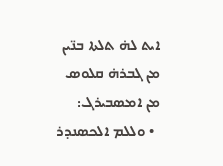ܐܝܬ ܠܗ̇ ܬܠܬܐ ܒܢ̈ܝܢ ܡܢ ܓܒܪܗ̇ ܩܠܘܣ ܡܢ ܐܡܣܒܝܪܓ:
  • ܘܠܠܡ ܐܠܟܣܢܕܪ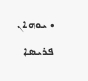• ܝܘܗܐܢ ܦܪܝܣܐ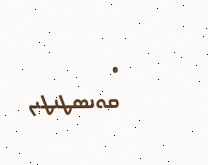• ܩܘܢܣܛܢܛܝܢ